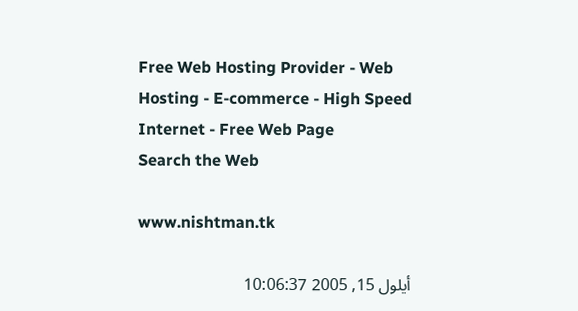Free Web Hosting Provider - Web Hosting - E-commerce - High Speed Internet - Free Web Page
Search the Web

www.nishtman.tk

أيلول 15, 2005 10:06:37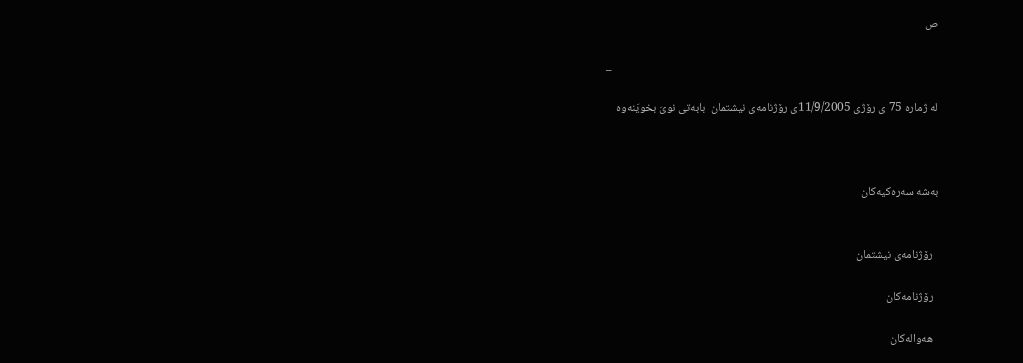ص

                                                                                                                           _

له‌ ژماره‌ 75 ی رۆژی 11/9/2005ی رۆژنامه‌ی نیشتمان  بابه‌تی نویَ بخویَنه‌وه‌



به‌شه‌ سه‌ره‌کیه‌کان


  رۆژنامه‌ی نیشتمان

  رۆژنامه‌کان

  هه‌واله‌کان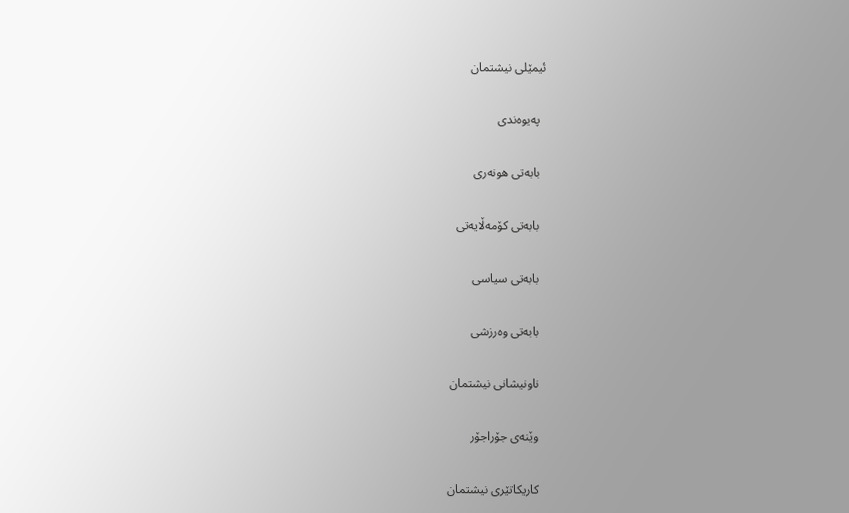ئیمێلی نیشتمان

  په‌یوه‌ندی

  بابه‌تی هونه‌ری

  بابه‌تی کۆمه‌ڵایه‌تی

  بابه‌تی سیاسی

  بابه‌تی وه‌رزشی

  ناونیشانی نیشتمان

  وێنه‌ی جۆراجۆر

  کاریکاتێری نیشتمان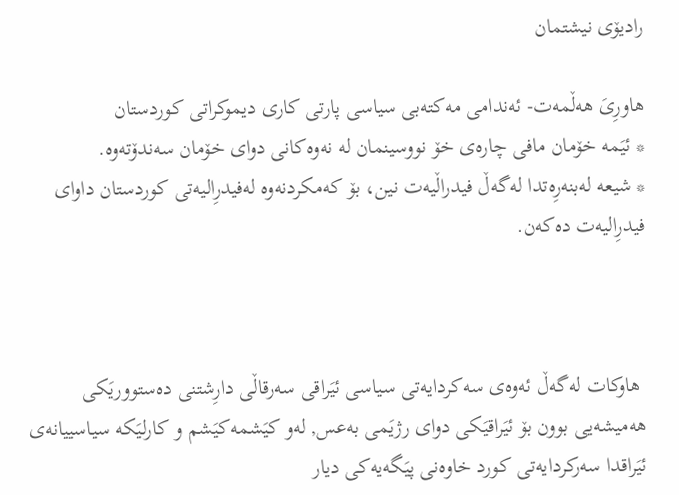رادیۆی نیشتمان

هاورِیَ هه‌ڵمه‌ت- ئه‌ندامى مه‌كته‌بى سیاسى پارتى كارى دیموكراتى كوردستان
* ئیَمه‌ خۆمان مافی چاره‌ی خۆ نووسینمان له‌ نه‌وه‌كانی دوای خۆمان سه‌ندۆته‌وه.
* شیعه‌ له‌بنه‌رِه‌تدا له‌گه‌ڵ فیدراڵیه‌ت نین، بۆ كه‌مكردنه‌وه‌ له‌فیدرِالیه‌تى كوردستان داواى فیدرِالیه‌ت ده‌كه‌ن.



 هاوكات له‌گه‌ڵ ئه‌وه‌ی سه‌كردایه‌تى سیاسى ئیَراقى سه‌رقاڵى دارِشتنى ده‌ستووریَكى هه‌میشه‌یى بوون بۆ ئیَراقیَكى دواى رژیَمى به‌عس, له‌و كیَشمه‌كیَشم و كارلیَكه‌ سیاسییانه‌ى ئیَراقدا سه‌ركردایه‌تى كورد خاوه‌نى پیَگه‌یه‌كى دیار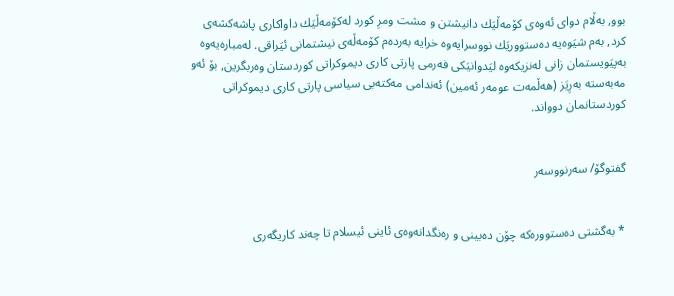بوو, به‌ڵام دواى ئه‌وه‌ى كۆمه‌ڵیَك دانیشتن و مشت ومرِ كورد له‌كۆمه‌ڵیَك داواكارى پاشه‌كشه‌ى كرد, به‌م شیَوه‌یه‌ ده‌ستووریَك نووسرایه‌وه‌ خرایه‌ به‌رده‌م كۆمه‌ڵه‌ى نیشتمانى ئیَراقى. له‌مباره‌یه‌وه‌ به‌پیَویستمان زانى له‌نزیكه‌وه‌ لیَدوانیَكى فه‌رمی پارتى كارى دیموكراتى كوردستان وه‌ربگرین, بۆ ئه‌و مه‌به‌سته‌ به‌رِیَز (هه‌ڵمه‌ت عومه‌ر ئه‌مین) ئه‌ندامى مه‌كته‌بى سیاسى پارتى كارى دیموكراتى كوردستانمان دوواند.


گفتوگۆ/ سه‌رنووسه‌ر


* به‌گشتی ده‌ستووره‌كه‌ چۆن ده‌بینی و ره‌نگدانه‌وه‌ی ئاینی ئیسلام تا چه‌ند كاریگه‌ری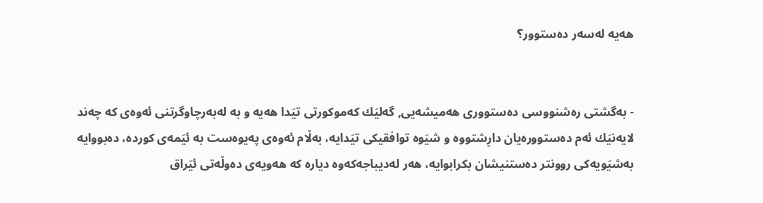هه‌یه‌ له‌سه‌ر ده‌ستوور؟


- به‌گشتی ره‌شنووسی ده‌ستووری هه‌میشه‌یی, گه‌لیَك كه‌موكورتی تیَدا هه‌یه‌ و به‌ له‌به‌رچاوگرتنی ئه‌وه‌ی كه‌ چه‌ند لایه‌نیَك ئه‌م ده‌ستووره‌یان دارِشتووه‌ و شیَوه‌ توافقیكی تیَدایه‌، به‌ڵام ئه‌وه‌ی په‌یوه‌ست به‌ ئیَمه‌ی كورده‌، ده‌بووایه‌ به‌شیَویه‌كی روونتر ده‌ستنیشان بكرابوایه‌، هه‌ر له‌دیباجه‌كه‌وه‌ دیاره‌ كه‌ هه‌ویه‌ی ده‌وڵه‌تی ئیَراق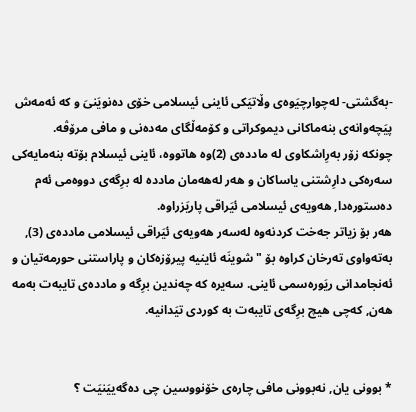-به‌گشتی- له‌چوارچیَوه‌ی وڵاتیَكی ئاینی ئیسلامی خۆی ده‌نویَنیَ و كه‌ ئه‌مه‌ش پیَچه‌وانه‌ی بنه‌ماكانی دیموكراتی و كۆمه‌ڵگای مه‌ده‌نی و مافی مرۆڤه‌.
چونكه‌ زۆر به‌رِاشكاوی له‌ مادده‌ی (2)وه‌ هاتووه‌، ئاینی ئیسلام بۆته‌ بنه‌مایه‌كی سه‌ره‌كی دارِشتنی یاساكان و هه‌ر له‌هه‌مان مادده‌ له‌ برِگه‌ی دووه‌می ئه‌م ده‌ستوره‌دا, هه‌ویه‌ی ئیسلامی ئیَراقی پاریَزراوه‌.
هه‌ر بۆ زیاتر جه‌خت كردنه‌وه‌ له‌سه‌ر هه‌ویه‌ی ئیَراقی ئیسلامی مادده‌ی (3), به‌ته‌واوی ته‌رخان كراوه‌ بۆ "شوینَه‌ ئاینیه‌ پیرۆزه‌كان و پاراستنی حورمه‌تیان و ئه‌نجامدانی ریَوره‌سمی ئاینی. سه‌یره‌ كه‌ چه‌ندین برِگه‌ و مادده‌ی تایبه‌ت به‌مه‌ هه‌ن, كه‌چی هیچ برِگه‌ی تایبه‌ت به‌ كوردی تیَدانیه‌.


* بوونی یان, نه‌بوونی مافی چاره‌ی خۆنووسین چی ده‌گه‌ییَنیَت ؟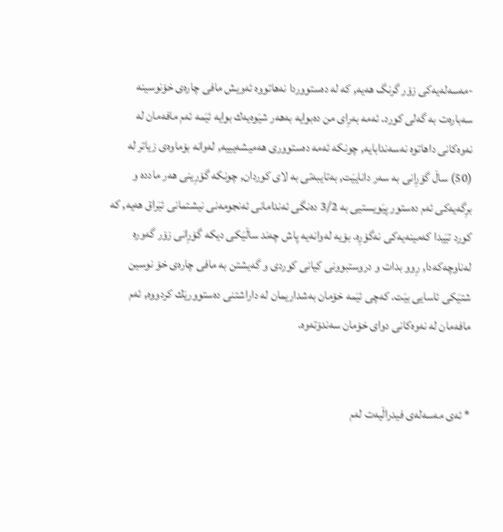-مه‌سه‌له‌یه‌كی زۆر گرنگ هه‌یه‌, كه‌ له‌ ده‌ستووردا نه‌هاتووه‌ ئه‌ویش مافی چاره‌ی خۆنوسینه‌ سه‌باره‌ت به‌ گه‌لی كورد. ئه‌مه‌ به‌رِای من ده‌بوایه‌ به‌هه‌ر شیَوه‌یه‌ك بوایه‌ ئیَمه‌ ئه‌م مافه‌مان له‌ نه‌وه‌كانی داهاتوه‌ نه‌سه‌ندابایه‌, چونكه‌ ئه‌مه‌ ده‌ستووری هه‌میشه‌یییه‌, له‌وانه‌ بۆماوه‌ی زیاتر له‌ (50) ساڵ گۆرِانی به‌ سه‌ر داناییَت, به‌تایبه‌تی به‌ لای كوردان, چونكه‌ گۆرِینی هه‌ر مادده‌ و برِگه‌یه‌كی ئه‌م ده‌ستور پیَویستیی به‌ 3/2 ده‌نگی ئه‌ندامانی ئه‌نجومه‌نی نیشتمانی ئیَراق هه‌یه‌, كه‌ كورد تیَیدا كه‌مینه‌یه‌كی نه‌گۆرِه‌. بۆیه‌ له‌وانه‌یه‌ پاش چه‌ند ساڵیَكی دیكه‌ گۆرِانی زۆر گه‌وره‌ له‌ناوچه‌كه‌دا, رِوو بدات و دروستبوونی كیانی كوردی و گه‌یشتن به‌ مافی چاره‌ی خۆ نوسین شتیَكی ئاسایی بیَت. كه‌چی ئیَمه‌ خۆمان به‌شداریمان له‌ داراشتنی ده‌ستووریَك كردووه‌, ئه‌م مافه‌مان له‌ نه‌وه‌كانی دوای خۆمان سه‌ندۆته‌وه‌.


* ئه‌ی مه‌سه‌له‌ی فیدراڵیه‌ت له‌م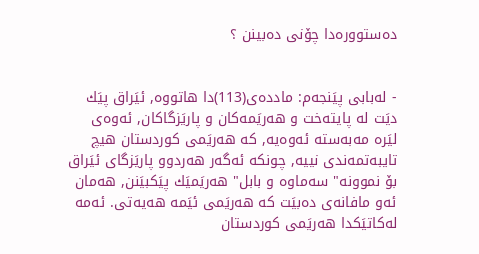ده‌ستووره‌دا چۆنی ده‌بینن ؟


- له‌بابی پیَنجه‌م: مادده‌ی(113)دا هاتووه‌, ئیَراق پیَك دیَت له‌ پایته‌خت و هه‌ریَمه‌كان و پاریَزگاكان, ئه‌وه‌ی لیَره‌ مه‌به‌سته‌ ئه‌وه‌یه‌, كه‌ هه‌ریَمی كوردستان هیچ تایبه‌تمه‌ندی نییه‌, چونكه‌ ئه‌گه‌ر هه‌ردوو پاریَزگای ئیَراق بۆ نموونه‌" سه‌ماوه‌ و بابل" هه‌ریَمیَك پیَكبیَنن, هه‌مان ئه‌و مافانه‌ی ده‌بیَت كه‌ هه‌ریَمی ئیَمه‌ هه‌یه‌تی. ئه‌مه‌ له‌كاتیَكدا هه‌ریَمی كوردستان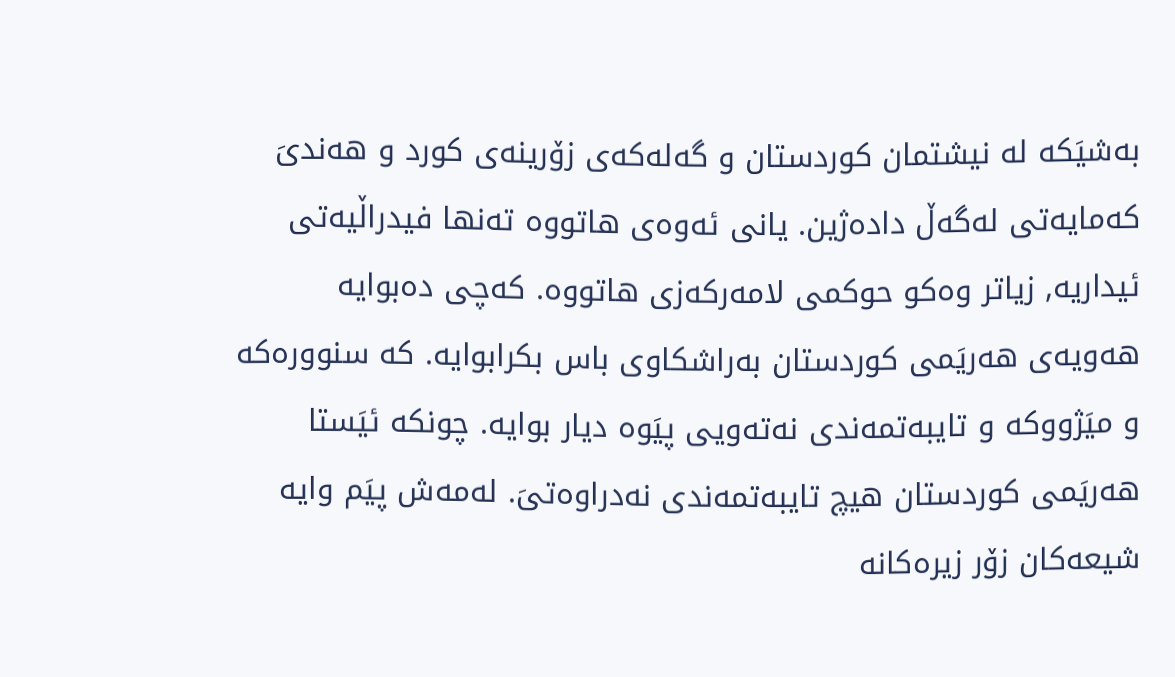به‌شیَكه‌ له‌ نیشتمان كوردستان و گه‌له‌كه‌ی زۆرینه‌ی كورد و هه‌ندیَ كه‌مایه‌تی له‌گه‌ڵ داده‌ژین. یانی ئه‌وه‌ی هاتووه‌ ته‌نها فیدراڵیه‌تی ئیداریه‌, زیاتر وه‌كو حوكمی لامه‌ركه‌زی هاتووه‌. كه‌چی ده‌بوایه‌ هه‌ویه‌ی هه‌ریَمی كوردستان به‌راشكاوی باس بكرابوایه‌. كه‌ سنووره‌كه‌ و میَژووكه‌ و تایبه‌تمه‌ندی نه‌ته‌ویی پیَوه‌ دیار بوایه‌. چونكه‌ ئیَستا هه‌ریَمی كوردستان هیچ تایبه‌تمه‌ندی نه‌دراوه‌تیَ. له‌مه‌ش پیَم وایه‌ شیعه‌كان زۆر زیره‌كانه‌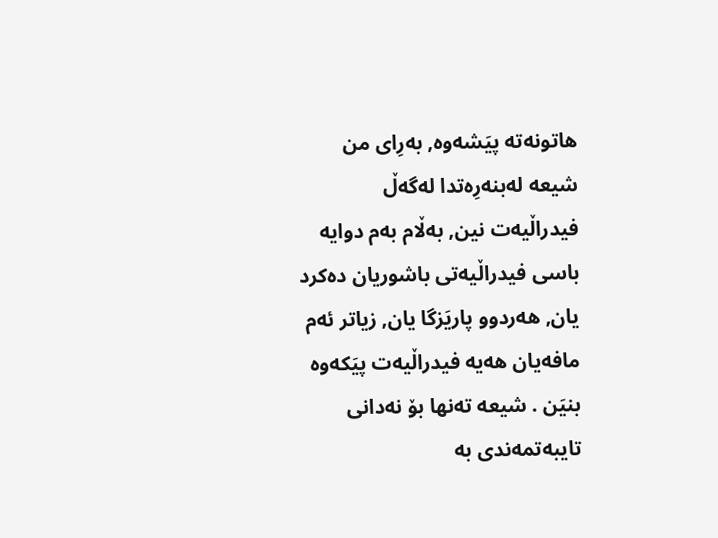هاتونه‌ته‌ پیَشه‌وه‌, به‌رِای من شیعه‌ له‌بنه‌رِه‌تدا له‌گه‌ڵ فیدراڵیه‌ت نین, به‌ڵام به‌م دوایه‌ باسی فیدراڵیه‌تی باشوریان ده‌كرد یان, هه‌ردوو پاریَزگا یان, زیاتر ئه‌م مافه‌یان هه‌یه‌ فیدراڵیه‌ت پیَكه‌وه‌ بنیَن . شیعه‌ ته‌نها بۆ نه‌دانی تایبه‌تمه‌ندی به‌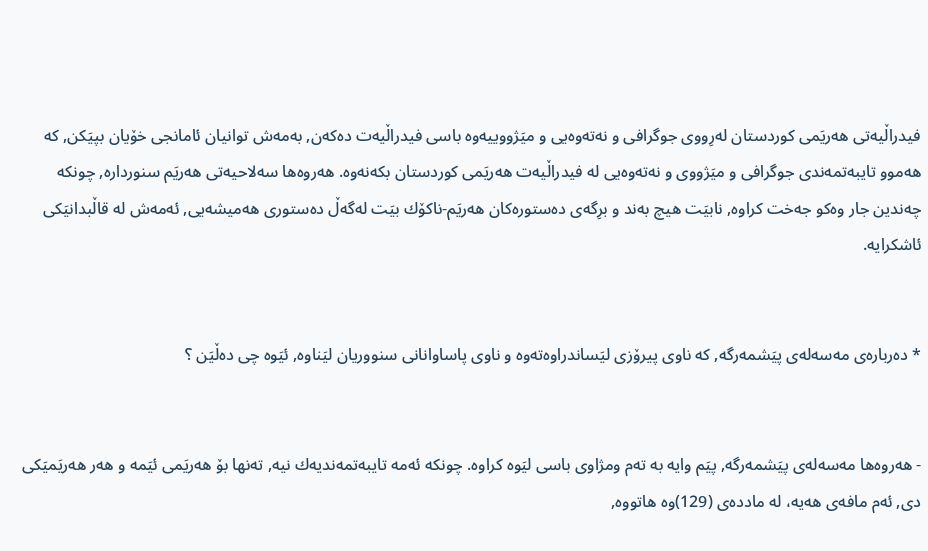فیدراڵیه‌تی هه‌ریَمی كوردستان له‌رِووی جوگرافی و نه‌ته‌وه‌یی و میَژووییه‌وه‌ باسی فیدراڵیه‌ت ده‌كه‌ن, به‌مه‌ش توانیان ئامانجی خۆیان بپیَكن, كه‌ هه‌موو تایبه‌تمه‌ندی جوگرافی و میَژووی و نه‌ته‌وه‌یی له‌ فیدراڵیه‌ت هه‌ریَمی كوردستان بكه‌نه‌وه‌. هه‌روه‌ها سه‌لاحیه‌تی هه‌ریَم سنورداره‌, چونكه‌ چه‌ندین جار وه‌كو جه‌خت كراوه‌, نابیَت هیچ به‌ند و برِگه‌ی ده‌ستوره‌كان هه‌ریَم-ناكۆك بیَت له‌گه‌ڵ ده‌ستوری هه‌میشه‌یی, ئه‌مه‌ش له‌ قاڵبدانیَكی ئاشكرایه‌.


* ده‌رباره‌ی مه‌سه‌له‌ی پیَشمه‌رگه‌, كه‌ ناوی پیرۆزی لیَساندراوه‌ته‌وه‌ و ناوی پاساوانانی سنووریان لیَناوه‌, ئیَوه‌ چی ده‌ڵیَن ؟


- هه‌روه‌ها مه‌سه‌له‌ی پیَشمه‌رگه‌, پیَم وایه‌ به‌ ته‌م ومژاوی باسی لیَوه‌ كراوه‌. چونكه‌ ئه‌مه‌ تایبه‌تمه‌ندیه‌ك نیه‌, ته‌نها بۆ هه‌ریَمی ئیَمه‌ و هه‌ر هه‌ریَمیَكی دی, ئه‌م مافه‌ی هه‌یه‌، له‌ مادده‌ی (129)وه‌ هاتووه‌,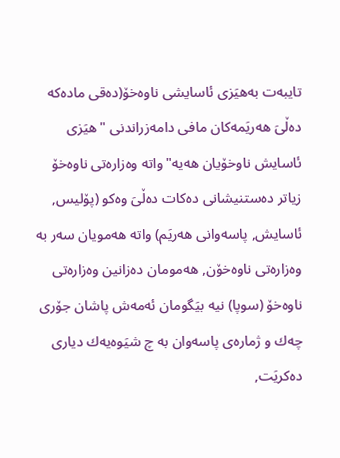تایبه‌ت به‌هیَزی ئاسایشی ناوه‌خۆ(ده‌قی ماده‌كه‌ ده‌ڵیَ هه‌ریَمه‌كان مافی دامه‌زراندنی "هیَزی ئاسایش ناوخۆیان هه‌یه‌"واته‌ وه‌زاره‌تی ناوه‌خۆ زیاتر ده‌ستنیشانی ده‌كات ده‌ڵیَ وه‌كو (پۆلیس, ئاسایش, پاسه‌وانی هه‌ریَم) واته‌ هه‌مویان سه‌ر به‌ وه‌زاره‌تی ناوه‌خۆن, هه‌مومان ده‌زانین وه‌زاره‌تی ناوه‌خۆ (سوپا) نیه‌ بیَگومان ئه‌مه‌ش پاشان جۆری چه‌ك و ژماره‌ی پاسه‌وان به‌ چ شیَوه‌یه‌ك دیاری ده‌كریَت,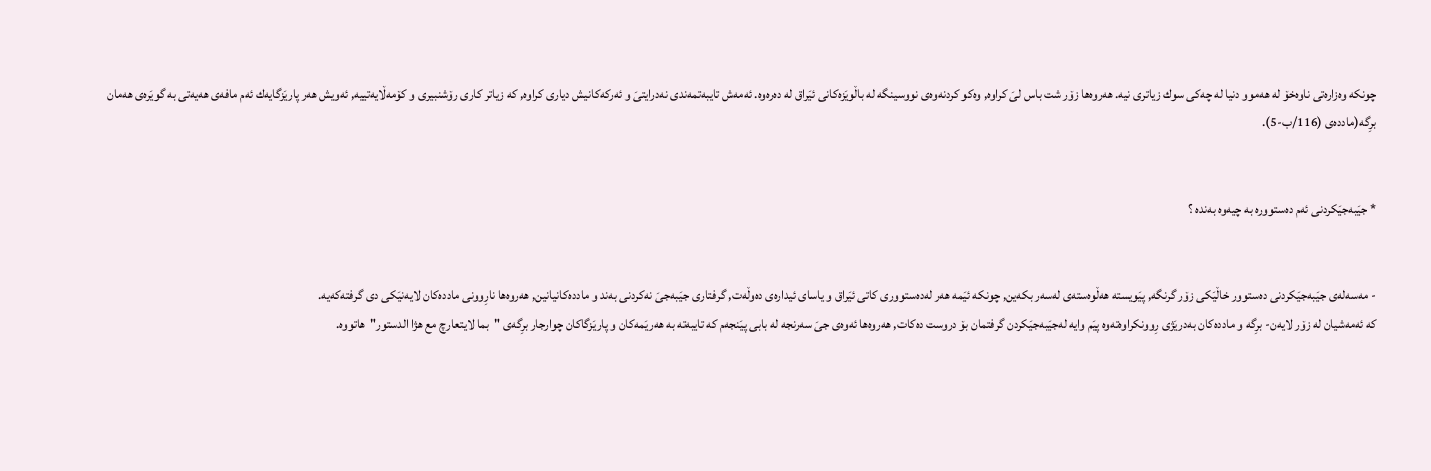چونكه‌ وه‌زاره‌تی ناوه‌خۆ له‌ هه‌موو دنیا له‌ چه‌كی سوك زیاتری نیه‌. هه‌روه‌ها زۆر شت باس لیَ كراوه‌, وه‌كو كردنه‌وه‌ی نووسینگه‌ له‌ باڵویَزه‌كانی ئیَراق له‌ ده‌ره‌وه‌. ئه‌مه‌ش تایبه‌تمه‌ندی نه‌درایتیَ و ئه‌ركه‌كانیش دیاری كراوه‌, كه‌ زیاتر كاری رۆشنبیری و كۆمه‌ڵایه‌تییه‌, ئه‌ویش هه‌ر پاریَزگایه‌ك ئه‌م مافه‌ی هه‌یه‌تی به‌ گویَره‌ی هه‌مان برِگه‌(مادده‌ی (116/ب-5).


* جیَبه‌جیَكردنی ئه‌م ده‌ستووره‌ به‌ چیه‌وه‌ به‌نده‌ ؟


- مه‌سه‌له‌ی جیَبه‌جیَكردنی ده‌ستوور خاڵیَكی زۆر گرنگه‌, پیَویسته‌ هه‌ڵوه‌سته‌ی له‌سه‌ر بكه‌ین, چونكه‌ ئیَمه‌ هه‌ر له‌ده‌ستووری كاتی ئیَراق و یاسای ئیداره‌ی ده‌وڵه‌ت, گرفتاری جیَبه‌جیَ نه‌كردنی به‌ند و مادده‌كانیانین, هه‌روه‌ها نارِوونی مادده‌كان لایه‌نیَكی دی گرفته‌كه‌یه‌.
كه‌ ئه‌مه‌شیان له‌ زۆر لایه‌ن- برِگه‌ و مادده‌كان به‌دریَژی رِوونكراوه‌ته‌وه‌ پیَم وایه‌ له‌جیَبه‌جیَكردن گرفتمان بۆ دروست ده‌كات, هه‌روه‌ها ئه‌وه‌ی جیَ سه‌رنجه‌ له‌ بابی پیَنجه‌م كه‌ تایبه‌ته‌ به‌ هه‌ریَمه‌كان و پاریَزگاكان چوارجار برِگه‌ی "بما لایتعارچ مع هژا الدستور"هاتووه‌.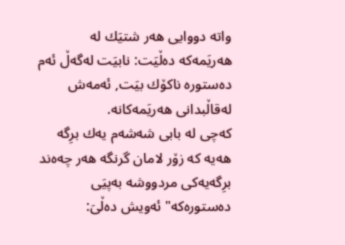واته‌ دووایی هه‌ر شتیَك له‌ هه‌ریَمه‌كه‌ ده‌ڵیَت: نابیَت له‌گه‌ڵ ئه‌م ده‌ستوره‌ ناكۆك بیَت, ئه‌مه‌ش له‌قاڵبدانی هه‌ریَمه‌كانه‌.
كه‌چی له‌ بابی شه‌شه‌م یه‌ك برِگه‌ هه‌یه‌ كه‌ زۆر لامان گرنگه‌ هه‌ر چه‌ه‌ند برِگه‌یه‌كی مردووشه‌ به‌پیَی ده‌ستوره‌كه‌" ئه‌ویش ده‌ڵیَ: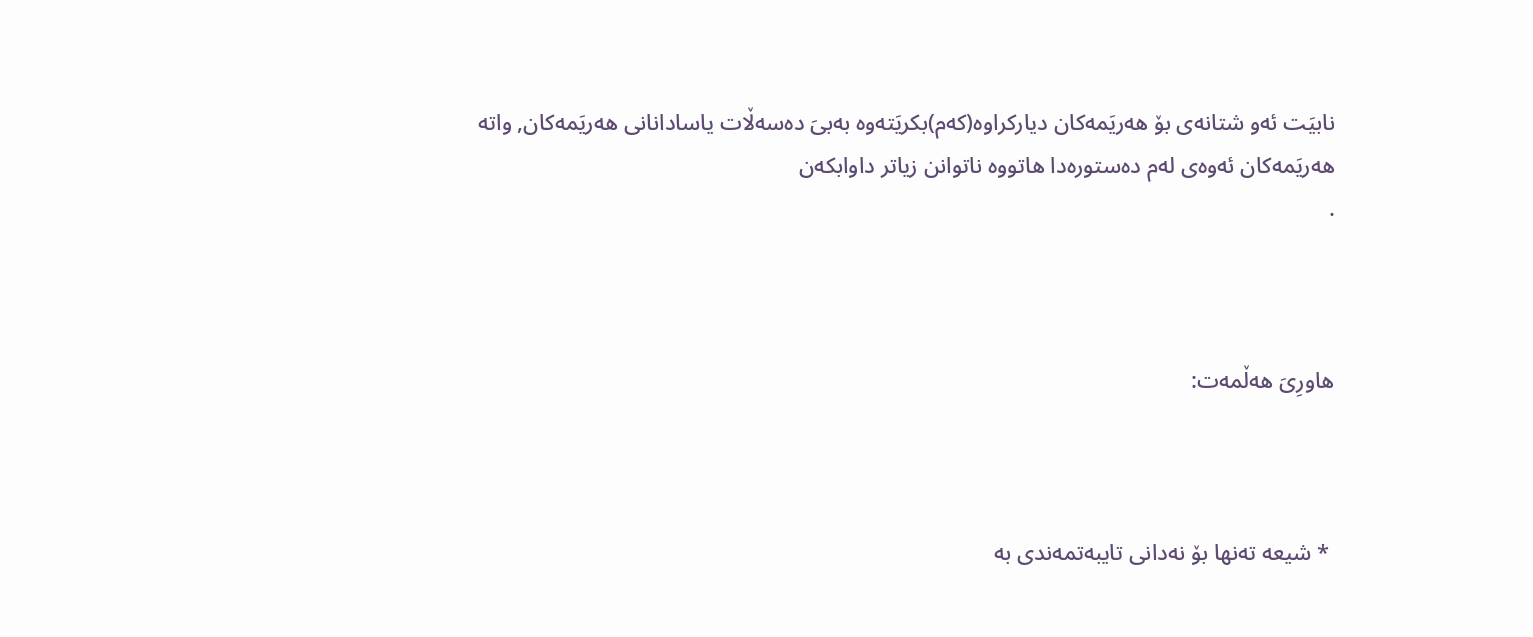نابیَت ئه‌و شتانه‌ی بۆ هه‌ریَمه‌كان دیاركراوه‌(كه‌م)بكریَته‌وه‌ به‌بیَ ده‌سه‌ڵات یاسادانانی هه‌ریَمه‌كان, واته‌ هه‌ریَمه‌كان ئه‌وه‌ی له‌م ده‌ستوره‌دا هاتووه‌ ناتوانن زیاتر داوابكه‌ن
.



هاورِیَ هه‌ڵمه‌ت:



 * شیعه‌ ته‌نها بۆ نه‌دانی تایبه‌تمه‌ندی به‌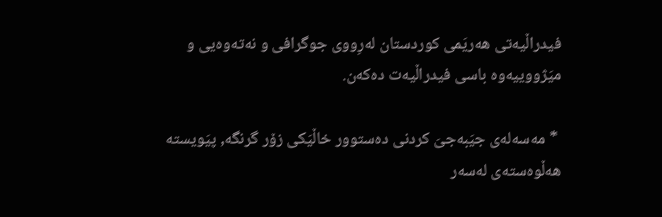فیدراڵیه‌تی هه‌ریَمی كوردستان له‌رِووی جوگرافی و نه‌ته‌وه‌یی و میَژووییه‌وه‌ باسی فیدراڵیه‌ت ده‌كه‌ن.

 * مه‌سه‌له‌ی جیَبه‌جیَ كردنی ده‌ستوور خاڵیَكی زۆر گرنگه‌, پیَویسته‌ هه‌ڵوه‌سته‌ی له‌سه‌ر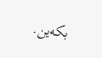بكه‌ین.